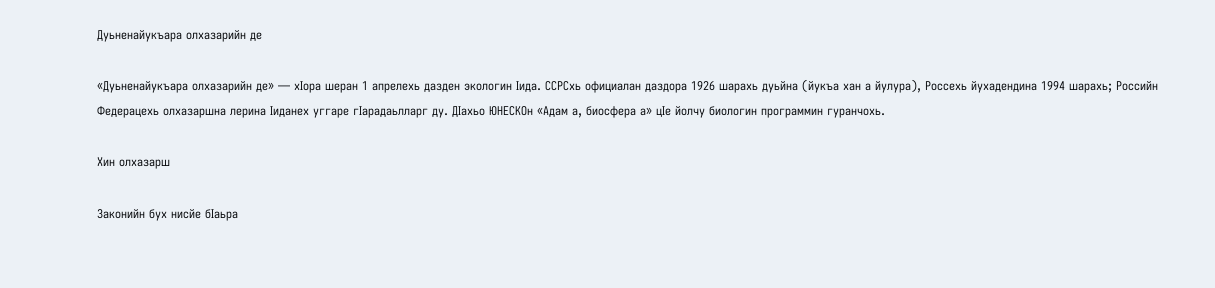Дуьненайукъара олхазарийн де

«Дуьненайукъара олхазарийн де» — хӀора шеран 1 апрелехь дазден экологин Ӏида. ССРСхь официалан даздора 1926 шарахь дуьйна (йукъа хан а йулура), Россехь йухадендина 1994 шарахь; Российн Федерацехь олхазаршна лерина Ӏиданех уггаре гӀарадаьлларг ду. ДӀахьо ЮНЕСКОн «Адам а, биосфера а» цӀе йолчу биологин программин гуранчохь.

Хин олхазарш

Законийн бух нисйе бӀаьра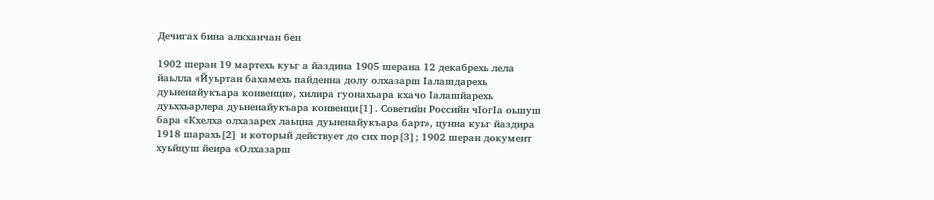Дечигах бина алкханчан бен

1902 шеран 19 мартехь куьг а йаздина 1905 шерана 12 декабрехь лела йаьлла «Йуьртан бахамехь пайденна долу олхазарш Ӏалашдарехь дуьненайукъара конвенци», хилира гуонахьара кхачо Ӏалашйарехь дуьххьарлера дуьненайукъара конвенци[1]. Советийн Российн чӀогӀа оьшуш бара «Кхелха олхазарех лаьцна дуьненайукъара барт», цунна куьг йаздира 1918 шарахь[2] и который действует до сих пор[3]; 1902 шеран документ хуьйцуш йеира «Олхазарш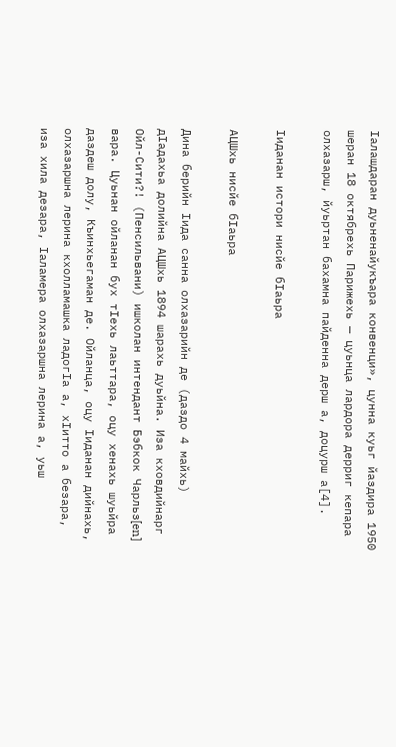Ӏалашдаран дуьненайукъара конвенци», цунна куьг йаздира 1950 шеран 18 октябрехь Парижехь — цуьнца лардора дерриг кепара олхазарш, йуьртан бахамна пайденна дерш а, доцурш а[4].

Ӏиданан истори нисйе бӀаьра

АЦШхь нисйе бӀаьра

Дина берийн Ӏида санна олхазарийн де (даздо 4 майхь) дӀадахьа долийна АЦШхь 1894 шарахь дуьйна. Иза кховдийнарг Ойл-Сити?! (Пенсильвани) ишколан интендант Бэбкок Чарльз[en] вара. Цуьнан ойланан бух тӀехь лаьттара, оцу хенахь шуьйра даздеш долу, Къинхьегаман де. Ойланца, оцу Ӏиданан дийнахь, олхазаршна лерина кхолламашка ладогӀа а, хӀитто а безара, иза хила дезара, Ӏаламера олхазаршна лерина а, уьш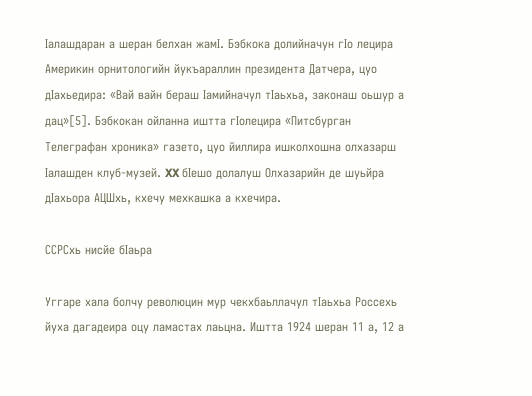Ӏалашдаран а шеран белхан жамӀ. Бэбкока долийначун гӀо лецира Америкин орнитологийн йукъараллин президента Датчера, цуо дӀахьедира: «Вай вайн бераш Ӏамийначул тӀаьхьа, законаш оьшур а дац»[5]. Бэбкокан ойланна иштта гӀолецира «Питсбурган Телеграфан хроника» газето, цуо йиллира ишколхошна олхазарш Ӏалашден клуб-музей. XX бӀешо долалуш Олхазарийн де шуьйра дӀахьора АЦШхь, кхечу мехкашка а кхечира.

ССРСхь нисйе бӀаьра

Уггаре хала болчу революцин мур чекхбаьллачул тӀаьхьа Россехь йуха дагадеира оцу ламастах лаьцна. Иштта 1924 шеран 11 а, 12 а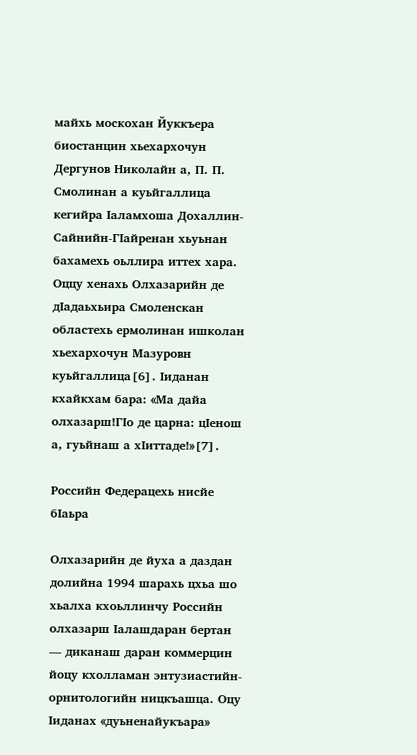майхь москохан Йуккъера биостанцин хьехархочун Дергунов Николайн а, П. П. Смолинан а куьйгаллица кегийра Ӏаламхоша Дохаллин-Сайнийн-ГӀайренан хьуьнан бахамехь оьллира иттех хара. Оццу хенахь Олхазарийн де дӀадаьхьира Смоленскан областехь ермолинан ишколан хьехархочун Мазуровн куьйгаллица[6]. Ӏиданан кхайкхам бара: «Ма дайа олхазарш!ГӀо де царна: цӀенош а, гуьйнаш а хӀиттаде!»[7].

Российн Федерацехь нисйе бӀаьра

Олхазарийн де йуха а даздан долийна 1994 шарахь цхьа шо хьалха кхоьллинчу Российн олхазарш Ӏалашдаран бертан — диканаш даран коммерцин йоцу кхолламан энтузиастийн-орнитологийн ницкъашца. Оцу Ӏиданах «дуьненайукъара»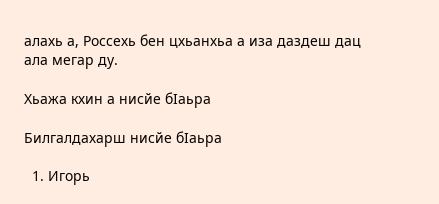алахь а, Россехь бен цхьанхьа а иза даздеш дац ала мегар ду.

Хьажа кхин а нисйе бӀаьра

Билгалдахарш нисйе бӀаьра

  1. Игорь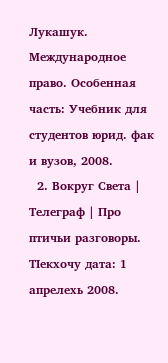Лукашук. Международное право. Особенная часть: Учебник для студентов юрид. фак и вузов, 2008.
  2. Вокруг Света | Телеграф | Про птичьи разговоры. ТӀекхочу дата: 1 апрелехь 2008.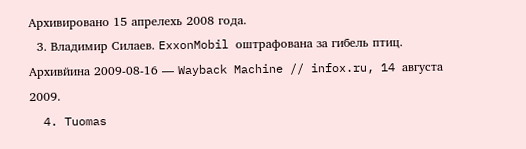Архивировано 15 апрелехь 2008 года.
  3. Владимир Силаев. ExxonMobil оштрафована за гибель птиц. Архивйина 2009-08-16 — Wayback Machine // infox.ru, 14 августа 2009.
  4. Tuomas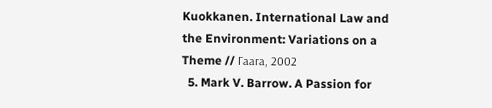Kuokkanen. International Law and the Environment: Variations on a Theme // Гаага, 2002
  5. Mark V. Barrow. A Passion for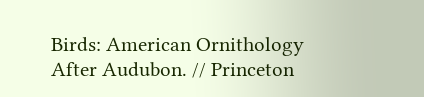Birds: American Ornithology After Audubon. // Princeton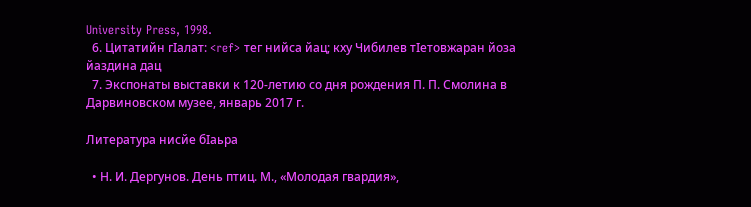University Press, 1998.
  6. Цитатийн гӀалат: <ref> тег нийса йац; кху Чибилев тIетовжаран йоза йаздина дац
  7. Экспонаты выставки к 120-летию со дня рождения П. П. Смолина в Дарвиновском музее, январь 2017 г.

Литература нисйе бӀаьра

  • Н. И. Дергунов. День птиц. М., «Молодая гвардия»,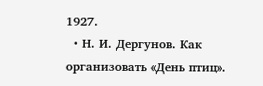1927.
  • Н. И. Дергунов. Как организовать «День птиц».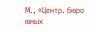М., «Центр. бюро юных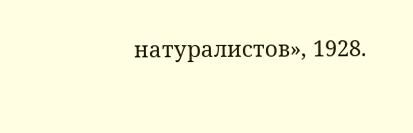натуралистов», 1928.